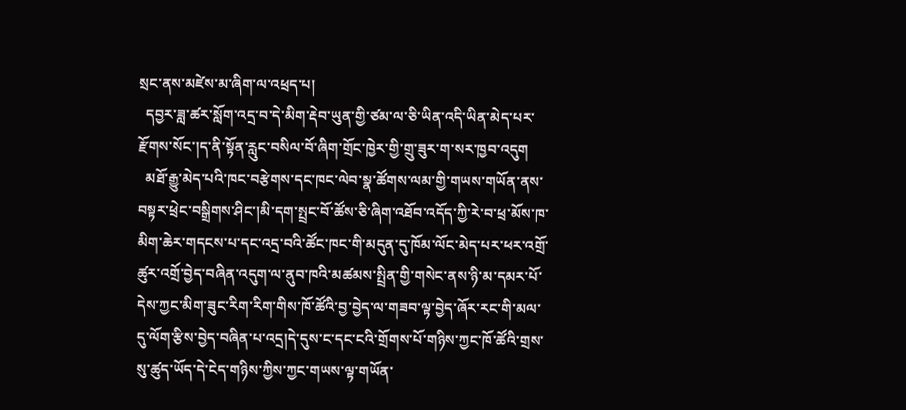སྲང་ནས་མཛེས་མ་ཞིག་ལ་འཕྲད་པ།
  དབྱར་ཟླ་ཚར་སློག་འདྲ་བ་དེ་མིག་རྡེབ་ཡུན་གྱི་ཙམ་ལ་ཅི་ཡིན་འདི་ཡིན་མེད་པར་རྫོགས་སོང་།ད་ནི་སྟོན་རླུང་བསིལ་བོ་ཞིག་གྲོང་ཁྱེར་གྱི་གྲུ་ཟུར་ག་སར་ཁྱབ་འདུག
  མཐོ་རྒྱུ་མེད་པའི་ཁང་བརྩེགས་དང་ཁང་ལེབ་སྣ་ཚོགས་ལམ་གྱི་གཡས་གཡོན་ནས་བསྟར་ཕྲེང་བསྒྲིགས་ཤིང་།མི་དག་སྤྲང་བོ་ཚོས་ཅི་ཞིག་འཐོབ་འདོད་ཀྱི་རེ་བ་ཕྲ་མོས་ཁ་མིག་ཆེར་གདངས་པ་དང་འདྲ་བའི་ཚོང་ཁང་གི་མདུན་དུ་ཁོམ་ལོང་མེད་པར་ཕར་འགྲོ་ཚུར་འགྲོ་བྱེད་བཞིན་འདུག་ལ་ནུབ་ཁའི་མཚམས་སྤྲིན་གྱི་གསེང་ནས་ཉི་མ་དམར་པོ་དེས་ཀྱང་མིག་ཟུང་རིག་རིག་གིས་ཁོ་ཚོའི་བྱ་བྱེད་ལ་གཟབ་ལྟ་བྱེད་ཞོར་རང་གི་མལ་དུ་ལོག་རྩིས་བྱེད་བཞིན་པ་འདྲ།དེ་དུས་ང་དང་ངའི་གྲོགས་པོ་གཉིས་ཀྱང་ཁོ་ཚོའི་གྲས་སུ་ཚུད་ཡོད་དེ་ངེད་གཉིས་ཀྱིས་ཀྱང་གཡས་ལྟ་གཡོན་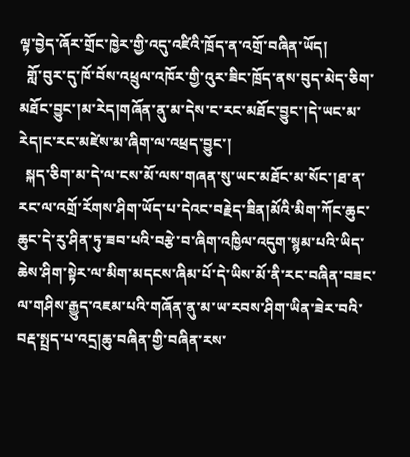ལྟ་བྱེད་ཞོར་གྲོང་ཁྱེར་གྱི་འདུ་འཛིའི་ཁྲོད་ན་འགྲོ་བཞིན་ཡོད།
  གློ་བུར་དུ་ཁོ་བོས་འཕྲུལ་འཁོར་གྱི་འུར་ཟིང་ཁྲོད་ནས་བུད་མེད་ཅིག་མཐོང་བྱུང་།མ་རེད།གཞོན་ནུ་མ་དེས་ང་རང་མཐོང་བྱུང་།དེ་ཡང་མ་རེད།ང་རང་མཛེས་མ་ཞིག་ལ་འཕྲད་བྱུང་།
  སྐད་ཅིག་མ་དེ་ལ་ངས་མོ་ལས་གཞན་སུ་ཡང་མཐོང་མ་སོང་།ཐ་ན་རང་ལ་འགྲོ་རོགས་ཤིག་ཡོད་པ་དེའང་བརྗེད་ཟིན།མོའི་མིག་ཀོང་ཆུང་ཆུང་དེ་རུ་ཤིན་ཏུ་ཟབ་པའི་བརྩེ་བ་ཞིག་འཁྱིལ་འདུག་སྙམ་པའི་ཡིད་ཆེས་ཤིག་སྟེར་ལ་མིག་མདངས་ཞིམ་པོ་དེ་ཡིས་མོ་ནི་རང་བཞིན་བཟང་ལ་གཤིས་རྒྱུད་འཇམ་པའི་གཞོན་ནུ་མ་ཡ་རབས་ཤིག་ཡིན་ཟེར་བའི་བརྡ་སྤྲད་པ་འདྲ།ཆུ་བཞིན་གྱི་བཞིན་རས་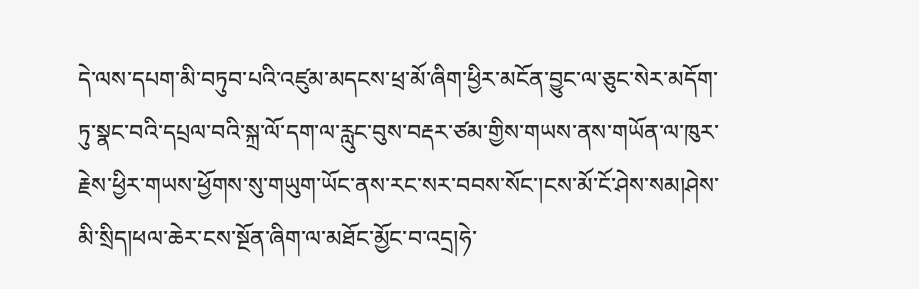དེ་ལས་དཔག་མི་བཏུབ་པའི་འཛུམ་མདངས་ཕྲ་མོ་ཞིག་ཕྱིར་མངོན་བྱུང་ལ་ཅུང་སེར་མདོག་ཏུ་སྣང་བའི་དཔྲལ་བའི་སྐྲ་ལོ་དག་ལ་རླུང་བུས་བརྡར་ཙམ་གྱིས་གཡས་ནས་གཡོན་ལ་ཁུར་རྗེས་ཕྱིར་གཡས་ཕྱོགས་སུ་གཡུག་ཡོང་ནས་རང་སར་བབས་སོང་།ངས་མོ་ངོ་ཤེས་སམ།ཤེས་མི་སྲིད།ཕལ་ཆེར་ངས་སྔོན་ཞིག་ལ་མཐོང་མྱོང་བ་འདྲ།ཧེ་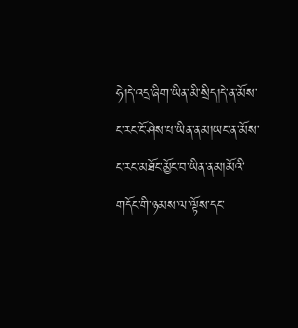ཧེ།དེ་འདྲ་ཞིག་ཡིན་མི་སྲིད།དེ་ན་མོས་ང་རང་ངོ་ཤེས་པ་ཡིན་ནམ།ཡང་ན་མོས་ང་རང་མཐོང་མྱོང་བ་ཡིན་ནམ།མོའི་གདོང་གི་ཉམས་ལ་ལྟོས་དང་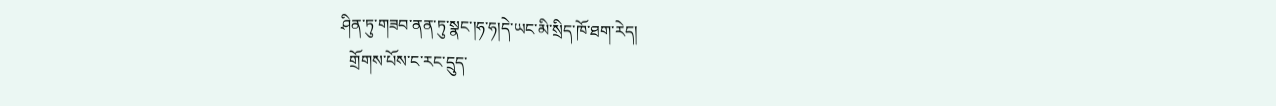ཤིན་ཏུ་གཟབ་ནན་ཏུ་སྣང་།ཧ་ཧ།དེ་ཡང་མི་སྲིད་ཁོ་ཐག་རེད།
  གྲོགས་པོས་ང་རང་དྲུད་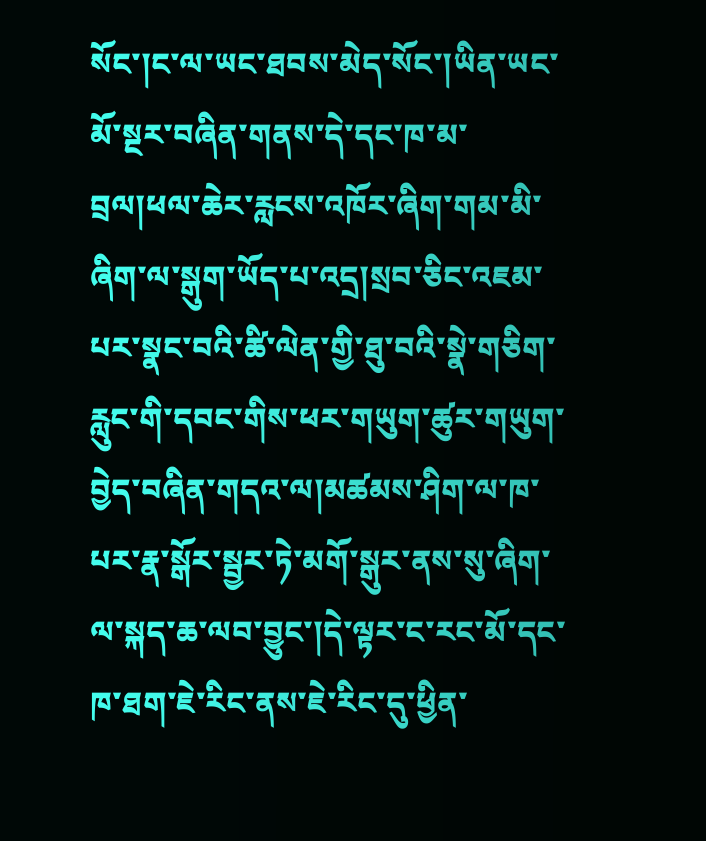སོང་།ང་ལ་ཡང་ཐབས་མེད་སོང་།ཡིན་ཡང་མོ་སྔར་བཞིན་གནས་དེ་དང་ཁ་མ་བྲལ།ཕལ་ཆེར་རླངས་འཁོར་ཞིག་གམ་མི་ཞིག་ལ་སྒུག་ཡོད་པ་འདྲ།སྲབ་ཅིང་འཇམ་པར་སྣང་བའི་ཚི་ལེན་གྱི་ཐུ་བའི་སྣེ་གཅིག་རླུང་གི་དབང་གིས་ཕར་གཡུག་ཚུར་གཡུག་བྱེད་བཞིན་གདའ་ལ།མཚམས་ཤིག་ལ་ཁ་པར་རྣ་སྒོར་སྦྱར་ཏེ་མགོ་སྒུར་ནས་སུ་ཞིག་ལ་སྐད་ཆ་ལབ་བྱུང་།དེ་ལྟར་ང་རང་མོ་དང་ཁ་ཐག་ཇེ་རིང་ནས་ཇེ་རིང་དུ་ཕྱིན་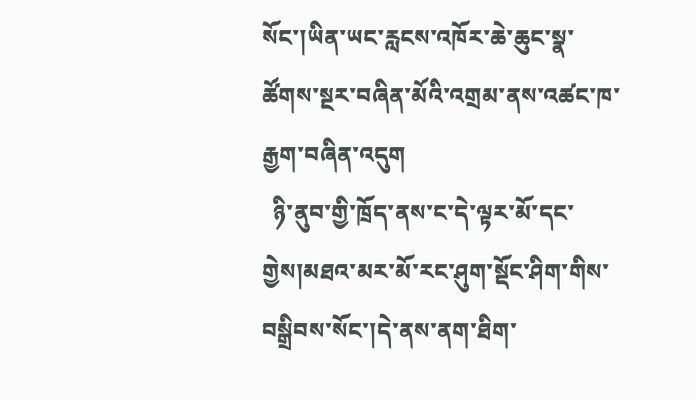སོང་།ཡིན་ཡང་རླངས་འཁོར་ཆེ་ཆུང་སྣ་ཚོགས་སྔར་བཞིན་མོའི་འགྲམ་ནས་འཚང་ཁ་རྒྱག་བཞིན་འདུག
  ཉི་ནུབ་གྱི་ཁྲོད་ནས་ང་དེ་ལྟར་མོ་དང་གྱེས།མཐའ་མར་མོ་རང་ཤུག་སྡོང་ཤིག་གིས་བསྒྲིབས་སོང་།དེ་ནས་ནག་ཐིག་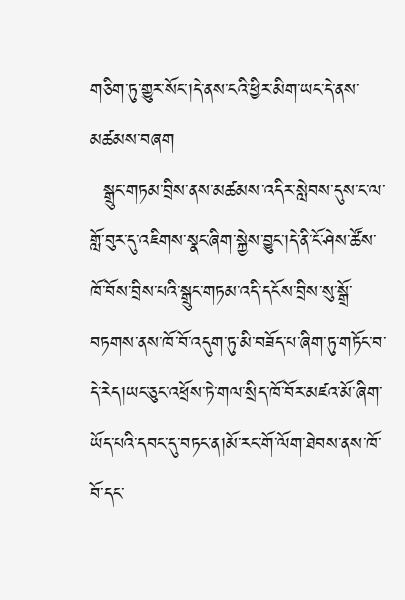གཅིག་ཏུ་གྱུར་སོང་།དེ་ནས་ངའི་ཕྱིར་མིག་ཡང་དེ་ནས་མཚམས་བཞག
  སྒྲུང་གཏམ་བྲིས་ནས་མཚམས་འདིར་སླེབས་དུས་ང་ལ་གློ་བུར་དུ་འཇིགས་སྣང་ཞིག་སྐྱེས་བྱུང་།དེ་ནི་ངོ་ཤེས་ཚོས་ཁོ་བོས་བྲིས་པའི་སྒྲུང་གཏམ་འདི་དངོས་བྲིས་སུ་སྒྲོ་བཏགས་ནས་ཁོ་བོ་འདུག་ཏུ་མི་བཟོད་པ་ཞིག་ཏུ་གཏོང་བ་དེ་རེད།ཡང་ཅུང་འཕྲོས་ཏེ་གལ་སྲིད་ཁོ་བོར་མཛའ་མོ་ཞིག་ཡོད་པའི་དབང་དུ་བཏང་ན།མོ་རང་གོ་ལོག་ཐེབས་ནས་ཁོ་བོ་དང་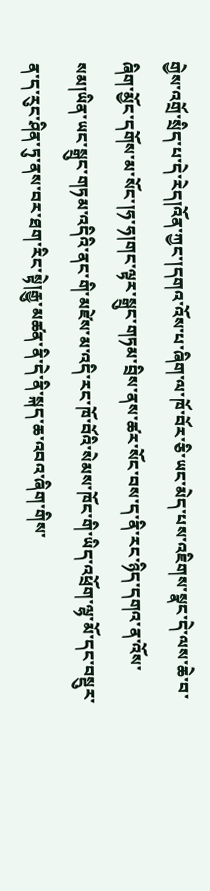གྱེས་འགྲོ་སྲིད་པ་དེ་རེད།འོན་ཀྱང་།དགའ་འོས་པ་ཞིག་ལ་ཁོ་བོར་ཅི་ཡང་མེད་པས་འཇིགས་སྣང་དེ་ལས་ཆེ་བ་ཞིག་མྱོང་དགོས་མ་སོང་།ཧ་ཧ།གང་ལྟར་སྒྲུང་གཏམ་བྲིས་ནས་ཚར་སོང་བས་ད་ནི་རང་ཉིད་དགའ་ན་འོས་སམ།ཡིན་ཡང་སྒྲུང་གཏམ་འདིའི་ནང་གི་མཛེས་མ་འདི་རང་ཁོ་བོའི་སེམས་ཁོང་གི་ཡིད་འཕྲོག་ལྷ་མོ་དང་བསྡུར་ན་ད་རུང་ཤིན་ཏུ་ནས་བར་ཐག་རིང་སྟེ།རྒྱུ་མཚན་ནི་དེ་ནི་སྐད་ཆ་འབའ་ཞིག་གིས་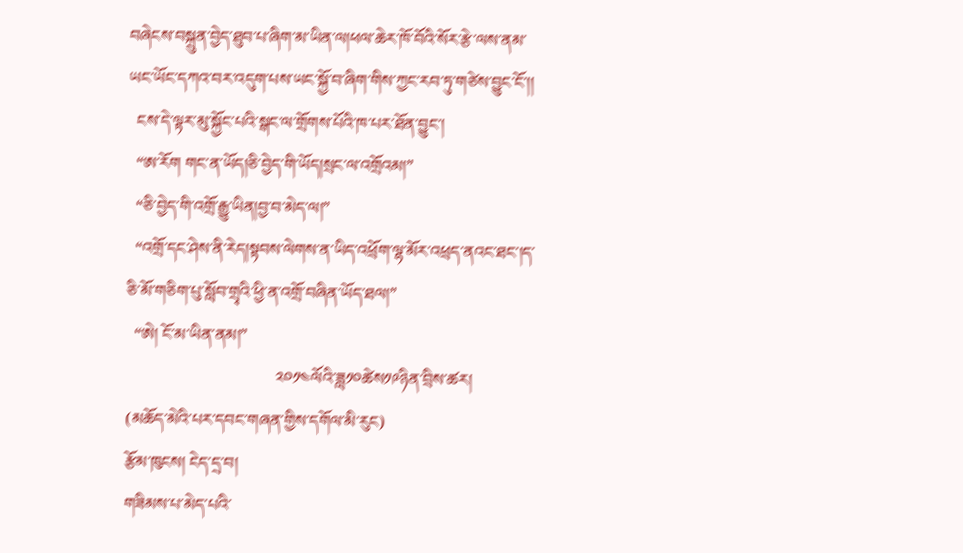བཞེངས་བསྐྲུན་བྱེད་ཐུབ་པ་ཞིག་མ་ཡིན་ལ།ཕལ་ཆེར་ཁོ་བོའི་སོར་རྩེ་ལས་ནམ་ཡང་ཡོང་དཀའ་བར་འདུག་པས་ཡང་སྐྱོ་བ་ཞིག་གིས་ཀྱང་རབ་ཏུ་གཙེས་བྱུང་ངོ་།།
  ངས་དེ་ལྟར་མུ་སྐྱོང་པའི་སྒང་ལ་གྲོགས་པོའི་ཁ་པར་ཐོན་བྱུང་།
  “ཨ་རོག གང་ན་ཡོད།ཅི་བྱེད་གི་ཡོད།སྲང་ལ་འགྲོའམ།”
  “ཅི་བྱེད་གི་འགྲོ་རྒྱུ་ཡིན།བྱ་བ་མེད་ལ།”
  “འགྲོ་དང་ཤེས་ནི་རེད།སྟབས་ལེགས་ན་ཡིད་འཕྲོག་ལྷ་མོར་འཕྲད་ནའང་ཐང་།ད་ཅི་མོ་གཅིག་པུ་སློབ་གྲྭའི་ཕྱི་ན་འགྲོ་བཞིན་ཡོད་ཐལ།”
  “ཨེ། ངོ་མ་ཡིན་ནམ།”
                                    ༢༠༡༤ལོའི་ཟླ༡༠ཚེས༡༩ཉིན་བྲིས་ཚར།
(མཆོད་མེའི་པར་དབང་གཞན་གྱིས་དགོལ་མི་རུང)
རྩོམ་ཁུངས། ངེད་དྲ་བ།
གཟིམས་པ་མེད་པའི་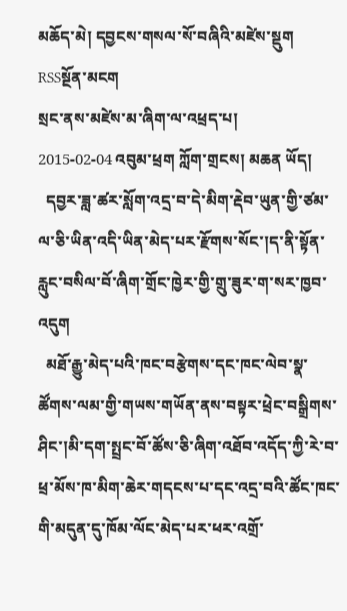མཆོད་མེ། དབྱངས་གསལ་སོ་བཞིའི་མཛེས་སྡུག  RSSསྔོན་མངག
སྲང་ནས་མཛེས་མ་ཞིག་ལ་འཕྲད་པ།
2015-02-04 འབུམ་ཕྲག ཀློག་གྲངས། མཆན ཡོད།
  དབྱར་ཟླ་ཚར་སློག་འདྲ་བ་དེ་མིག་རྡེབ་ཡུན་གྱི་ཙམ་ལ་ཅི་ཡིན་འདི་ཡིན་མེད་པར་རྫོགས་སོང་།ད་ནི་སྟོན་རླུང་བསིལ་བོ་ཞིག་གྲོང་ཁྱེར་གྱི་གྲུ་ཟུར་ག་སར་ཁྱབ་འདུག
  མཐོ་རྒྱུ་མེད་པའི་ཁང་བརྩེགས་དང་ཁང་ལེབ་སྣ་ཚོགས་ལམ་གྱི་གཡས་གཡོན་ནས་བསྟར་ཕྲེང་བསྒྲིགས་ཤིང་།མི་དག་སྤྲང་བོ་ཚོས་ཅི་ཞིག་འཐོབ་འདོད་ཀྱི་རེ་བ་ཕྲ་མོས་ཁ་མིག་ཆེར་གདངས་པ་དང་འདྲ་བའི་ཚོང་ཁང་གི་མདུན་དུ་ཁོམ་ལོང་མེད་པར་ཕར་འགྲོ་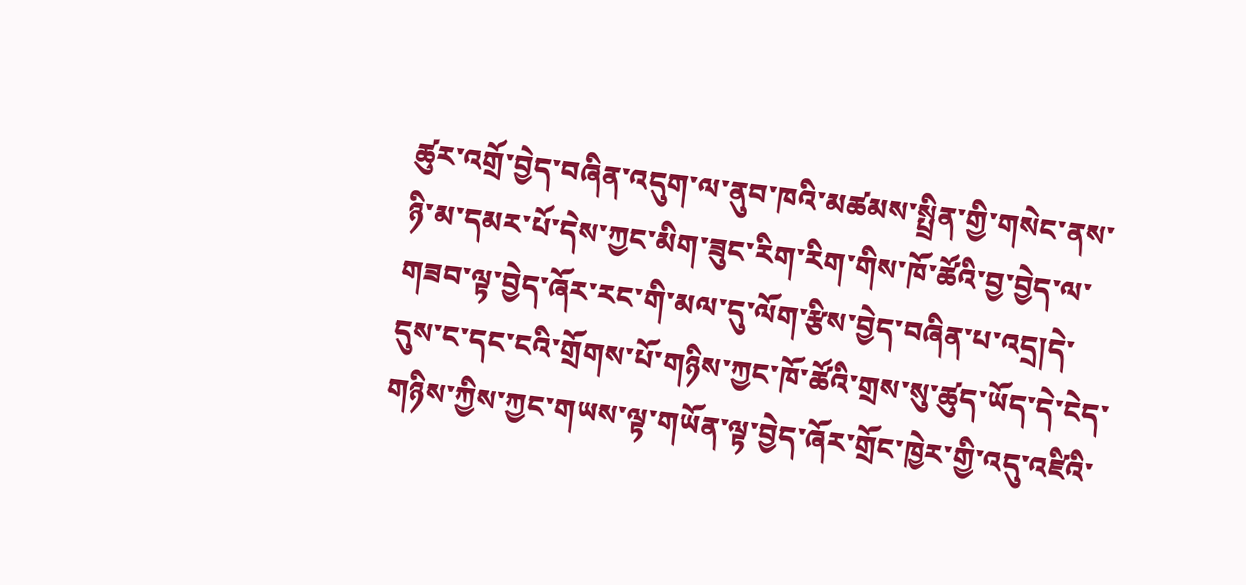ཚུར་འགྲོ་བྱེད་བཞིན་འདུག་ལ་ནུབ་ཁའི་མཚམས་སྤྲིན་གྱི་གསེང་ནས་ཉི་མ་དམར་པོ་དེས་ཀྱང་མིག་ཟུང་རིག་རིག་གིས་ཁོ་ཚོའི་བྱ་བྱེད་ལ་གཟབ་ལྟ་བྱེད་ཞོར་རང་གི་མལ་དུ་ལོག་རྩིས་བྱེད་བཞིན་པ་འདྲ།དེ་དུས་ང་དང་ངའི་གྲོགས་པོ་གཉིས་ཀྱང་ཁོ་ཚོའི་གྲས་སུ་ཚུད་ཡོད་དེ་ངེད་གཉིས་ཀྱིས་ཀྱང་གཡས་ལྟ་གཡོན་ལྟ་བྱེད་ཞོར་གྲོང་ཁྱེར་གྱི་འདུ་འཛིའི་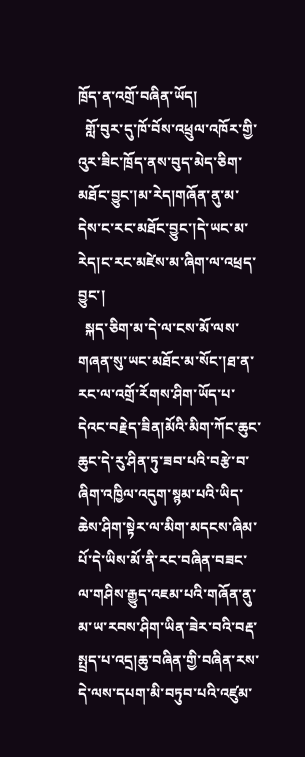ཁྲོད་ན་འགྲོ་བཞིན་ཡོད།
  གློ་བུར་དུ་ཁོ་བོས་འཕྲུལ་འཁོར་གྱི་འུར་ཟིང་ཁྲོད་ནས་བུད་མེད་ཅིག་མཐོང་བྱུང་།མ་རེད།གཞོན་ནུ་མ་དེས་ང་རང་མཐོང་བྱུང་།དེ་ཡང་མ་རེད།ང་རང་མཛེས་མ་ཞིག་ལ་འཕྲད་བྱུང་།
  སྐད་ཅིག་མ་དེ་ལ་ངས་མོ་ལས་གཞན་སུ་ཡང་མཐོང་མ་སོང་།ཐ་ན་རང་ལ་འགྲོ་རོགས་ཤིག་ཡོད་པ་དེའང་བརྗེད་ཟིན།མོའི་མིག་ཀོང་ཆུང་ཆུང་དེ་རུ་ཤིན་ཏུ་ཟབ་པའི་བརྩེ་བ་ཞིག་འཁྱིལ་འདུག་སྙམ་པའི་ཡིད་ཆེས་ཤིག་སྟེར་ལ་མིག་མདངས་ཞིམ་པོ་དེ་ཡིས་མོ་ནི་རང་བཞིན་བཟང་ལ་གཤིས་རྒྱུད་འཇམ་པའི་གཞོན་ནུ་མ་ཡ་རབས་ཤིག་ཡིན་ཟེར་བའི་བརྡ་སྤྲད་པ་འདྲ།ཆུ་བཞིན་གྱི་བཞིན་རས་དེ་ལས་དཔག་མི་བཏུབ་པའི་འཛུམ་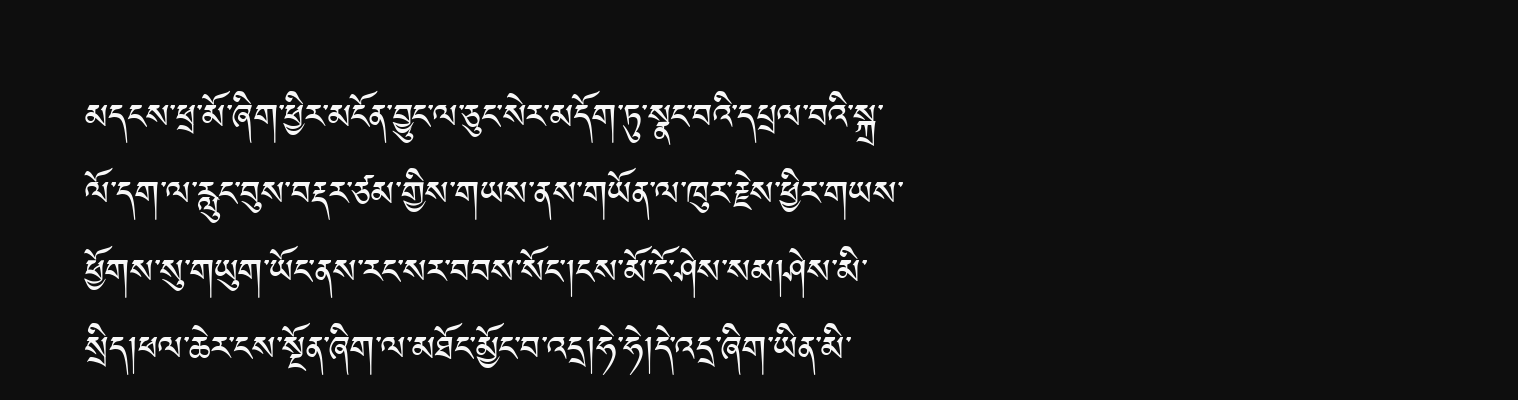མདངས་ཕྲ་མོ་ཞིག་ཕྱིར་མངོན་བྱུང་ལ་ཅུང་སེར་མདོག་ཏུ་སྣང་བའི་དཔྲལ་བའི་སྐྲ་ལོ་དག་ལ་རླུང་བུས་བརྡར་ཙམ་གྱིས་གཡས་ནས་གཡོན་ལ་ཁུར་རྗེས་ཕྱིར་གཡས་ཕྱོགས་སུ་གཡུག་ཡོང་ནས་རང་སར་བབས་སོང་།ངས་མོ་ངོ་ཤེས་སམ།ཤེས་མི་སྲིད།ཕལ་ཆེར་ངས་སྔོན་ཞིག་ལ་མཐོང་མྱོང་བ་འདྲ།ཧེ་ཧེ།དེ་འདྲ་ཞིག་ཡིན་མི་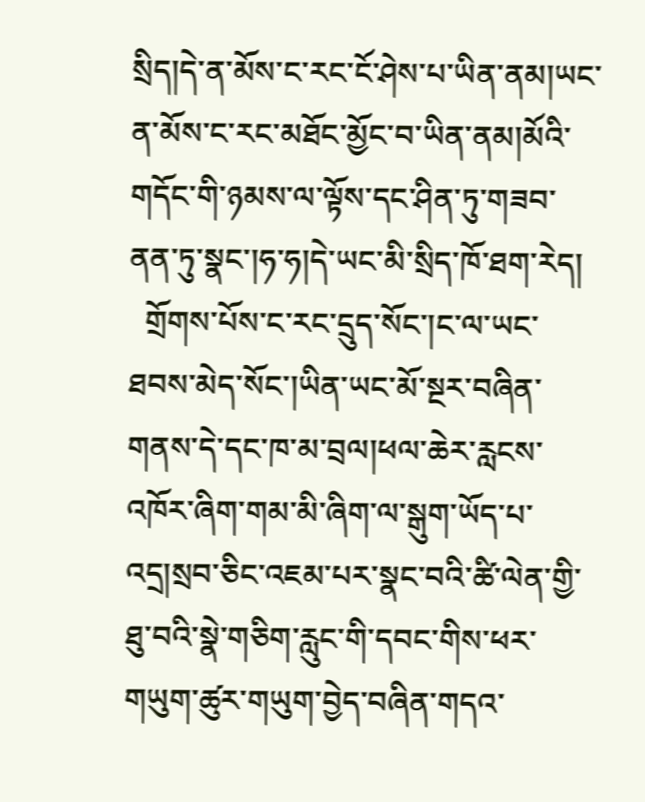སྲིད།དེ་ན་མོས་ང་རང་ངོ་ཤེས་པ་ཡིན་ནམ།ཡང་ན་མོས་ང་རང་མཐོང་མྱོང་བ་ཡིན་ནམ།མོའི་གདོང་གི་ཉམས་ལ་ལྟོས་དང་ཤིན་ཏུ་གཟབ་ནན་ཏུ་སྣང་།ཧ་ཧ།དེ་ཡང་མི་སྲིད་ཁོ་ཐག་རེད།
  གྲོགས་པོས་ང་རང་དྲུད་སོང་།ང་ལ་ཡང་ཐབས་མེད་སོང་།ཡིན་ཡང་མོ་སྔར་བཞིན་གནས་དེ་དང་ཁ་མ་བྲལ།ཕལ་ཆེར་རླངས་འཁོར་ཞིག་གམ་མི་ཞིག་ལ་སྒུག་ཡོད་པ་འདྲ།སྲབ་ཅིང་འཇམ་པར་སྣང་བའི་ཚི་ལེན་གྱི་ཐུ་བའི་སྣེ་གཅིག་རླུང་གི་དབང་གིས་ཕར་གཡུག་ཚུར་གཡུག་བྱེད་བཞིན་གདའ་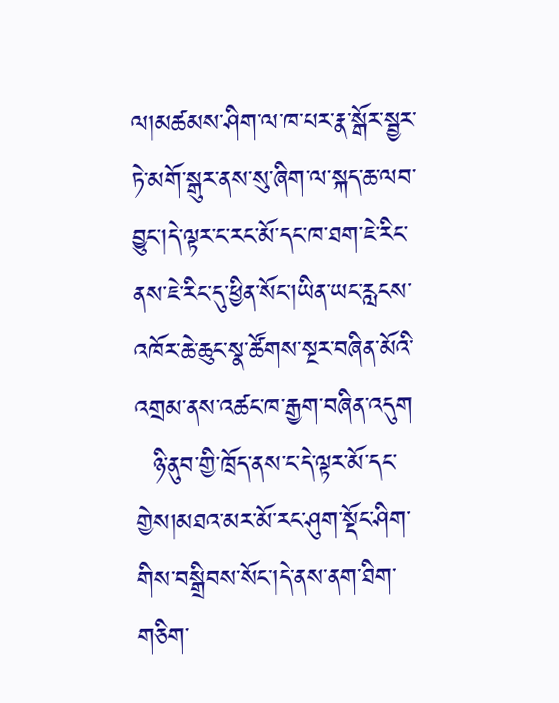ལ།མཚམས་ཤིག་ལ་ཁ་པར་རྣ་སྒོར་སྦྱར་ཏེ་མགོ་སྒུར་ནས་སུ་ཞིག་ལ་སྐད་ཆ་ལབ་བྱུང་།དེ་ལྟར་ང་རང་མོ་དང་ཁ་ཐག་ཇེ་རིང་ནས་ཇེ་རིང་དུ་ཕྱིན་སོང་།ཡིན་ཡང་རླངས་འཁོར་ཆེ་ཆུང་སྣ་ཚོགས་སྔར་བཞིན་མོའི་འགྲམ་ནས་འཚང་ཁ་རྒྱག་བཞིན་འདུག
  ཉི་ནུབ་གྱི་ཁྲོད་ནས་ང་དེ་ལྟར་མོ་དང་གྱེས།མཐའ་མར་མོ་རང་ཤུག་སྡོང་ཤིག་གིས་བསྒྲིབས་སོང་།དེ་ནས་ནག་ཐིག་གཅིག་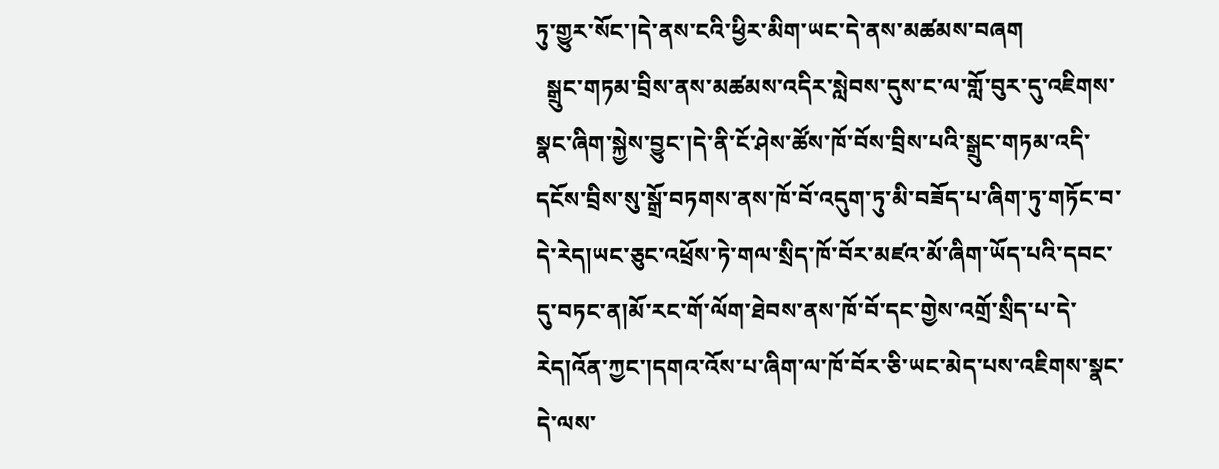ཏུ་གྱུར་སོང་།དེ་ནས་ངའི་ཕྱིར་མིག་ཡང་དེ་ནས་མཚམས་བཞག
  སྒྲུང་གཏམ་བྲིས་ནས་མཚམས་འདིར་སླེབས་དུས་ང་ལ་གློ་བུར་དུ་འཇིགས་སྣང་ཞིག་སྐྱེས་བྱུང་།དེ་ནི་ངོ་ཤེས་ཚོས་ཁོ་བོས་བྲིས་པའི་སྒྲུང་གཏམ་འདི་དངོས་བྲིས་སུ་སྒྲོ་བཏགས་ནས་ཁོ་བོ་འདུག་ཏུ་མི་བཟོད་པ་ཞིག་ཏུ་གཏོང་བ་དེ་རེད།ཡང་ཅུང་འཕྲོས་ཏེ་གལ་སྲིད་ཁོ་བོར་མཛའ་མོ་ཞིག་ཡོད་པའི་དབང་དུ་བཏང་ན།མོ་རང་གོ་ལོག་ཐེབས་ནས་ཁོ་བོ་དང་གྱེས་འགྲོ་སྲིད་པ་དེ་རེད།འོན་ཀྱང་།དགའ་འོས་པ་ཞིག་ལ་ཁོ་བོར་ཅི་ཡང་མེད་པས་འཇིགས་སྣང་དེ་ལས་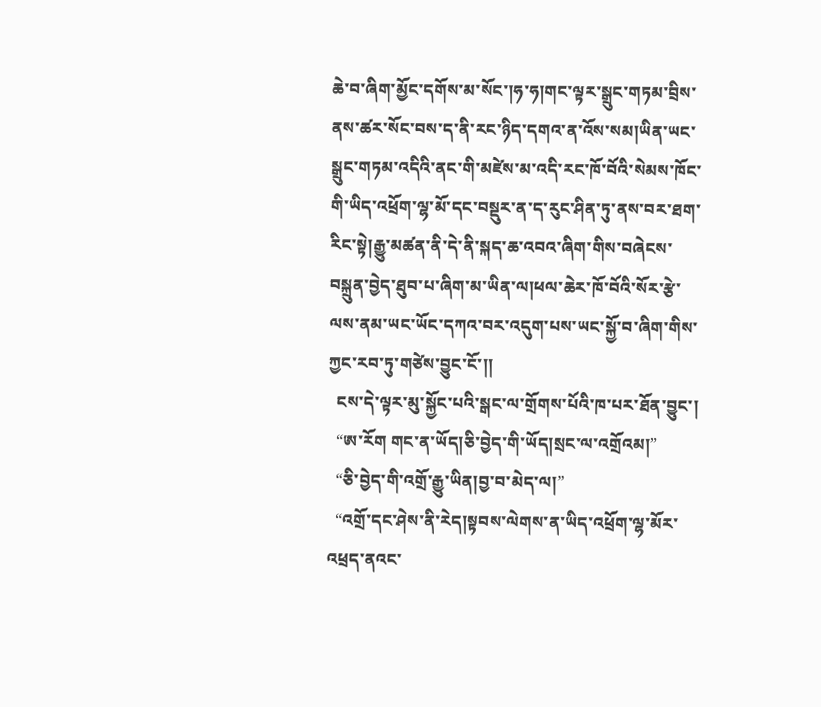ཆེ་བ་ཞིག་མྱོང་དགོས་མ་སོང་།ཧ་ཧ།གང་ལྟར་སྒྲུང་གཏམ་བྲིས་ནས་ཚར་སོང་བས་ད་ནི་རང་ཉིད་དགའ་ན་འོས་སམ།ཡིན་ཡང་སྒྲུང་གཏམ་འདིའི་ནང་གི་མཛེས་མ་འདི་རང་ཁོ་བོའི་སེམས་ཁོང་གི་ཡིད་འཕྲོག་ལྷ་མོ་དང་བསྡུར་ན་ད་རུང་ཤིན་ཏུ་ནས་བར་ཐག་རིང་སྟེ།རྒྱུ་མཚན་ནི་དེ་ནི་སྐད་ཆ་འབའ་ཞིག་གིས་བཞེངས་བསྐྲུན་བྱེད་ཐུབ་པ་ཞིག་མ་ཡིན་ལ།ཕལ་ཆེར་ཁོ་བོའི་སོར་རྩེ་ལས་ནམ་ཡང་ཡོང་དཀའ་བར་འདུག་པས་ཡང་སྐྱོ་བ་ཞིག་གིས་ཀྱང་རབ་ཏུ་གཙེས་བྱུང་ངོ་།།
  ངས་དེ་ལྟར་མུ་སྐྱོང་པའི་སྒང་ལ་གྲོགས་པོའི་ཁ་པར་ཐོན་བྱུང་།
  “ཨ་རོག གང་ན་ཡོད།ཅི་བྱེད་གི་ཡོད།སྲང་ལ་འགྲོའམ།”
  “ཅི་བྱེད་གི་འགྲོ་རྒྱུ་ཡིན།བྱ་བ་མེད་ལ།”
  “འགྲོ་དང་ཤེས་ནི་རེད།སྟབས་ལེགས་ན་ཡིད་འཕྲོག་ལྷ་མོར་འཕྲད་ནའང་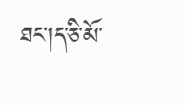ཐང་།ད་ཅི་མོ་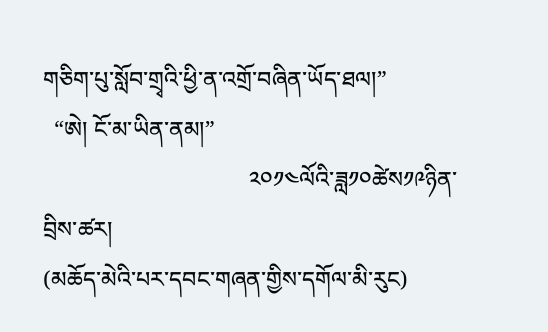གཅིག་པུ་སློབ་གྲྭའི་ཕྱི་ན་འགྲོ་བཞིན་ཡོད་ཐལ།”
  “ཨེ། ངོ་མ་ཡིན་ནམ།”
                                    ༢༠༡༤ལོའི་ཟླ༡༠ཚེས༡༩ཉིན་བྲིས་ཚར།
(མཆོད་མེའི་པར་དབང་གཞན་གྱིས་དགོལ་མི་རུང)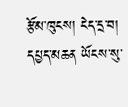རྩོམ་ཁུངས། ངེད་དྲ་བ།
དཔྱད་མཆན ཡོངས་སུ་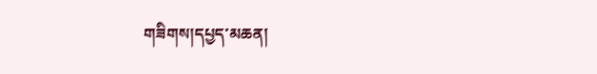གཟིགས།དཔྱད་མཆན།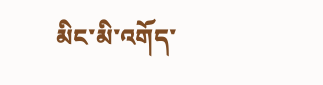མིང་མི་འགོད་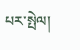པར་སྤེལ།